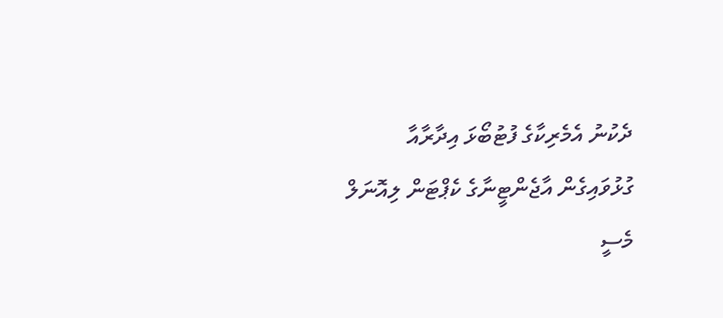ދެކުނު އެމެރިކާގެ ފުޓުބޯޅަ އިދާރާއާ ގުޅުވައިގެން އާޖެންޓީނާގެ ކެޕްޓަން ލިއޮނަލް މެސީ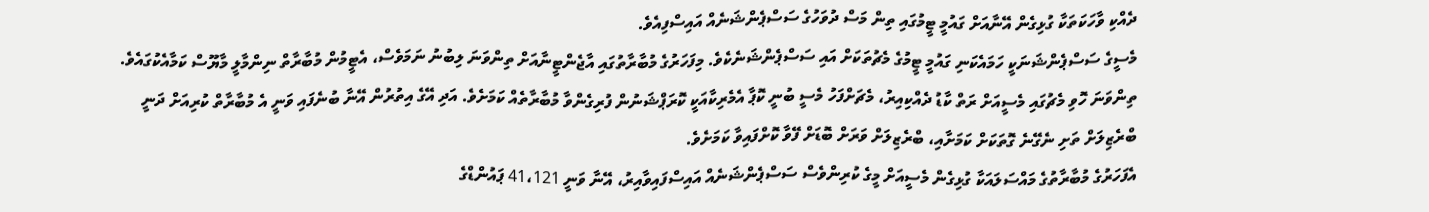ދެއްކި ވާހަކަތަކާ ގުޅިގެން އޭނާއަށް ގައުމީ ޓީމުގައި ތިން މަސް ދުވަހުގެ ސަސްޕެންޝަނެއް އައިސްފިއެވެ.
މެސީގެ ސަސްޕެންޝަނަކީ ހަމައެކަނި ގައުމީ ޓީމުގެ މެޗުތަކަށް އައި ސަސްޕެންޝަނެކެވެ. މިފަހަރުގެ މުބާރާތުގައި އާޖެންޓީނާއަށް ތިންވަނަ ލިބުނު ނަމަވެސް، އެޓީމުން މުބާރާތް ނިންމާލީ މާޔޫސް ކަމާއެކުގައެވެ. ތިންވަނަ ހޮވި މެޗުގައި މެސީއަށް ރަތް ކާޑު ދެއްކިއިރު، މެޗަށްފަހު މެސީ ބުނީ ކޮޕާ އެމެރިކާއަކީ ކޮރަޕްޝަނުން ފުރިގެންވާ މުބާރާތެއް ކަމަށެވެ. އަދި އޭގެ އިތުރުން އޭނާ ބުނެފައި ވަނީ އެ މުބާރާތް ކުރިއަށް ދަނީ ބްރެޒިލަށް ތަށި ނެގޭނެ ގޮތަކަށް ކަމަށާއި، ބްރެޒިލަށް ވަރަށް ބޮޑަށް ފޭވާ ކޮށްފައިވާ ކަމަށެވެ.
އެފަހަރުގެ މުބާރާތުގެ މައްސަލައަކާ ގުޅިގެން މެސީއަށް މީގެ ކުރިންވެސް ސަސްޕެންޝަނެއް އައިސްފައިވާއިރު، އޭނާ ވަނީ 41،121 ޕައުންޑްގެ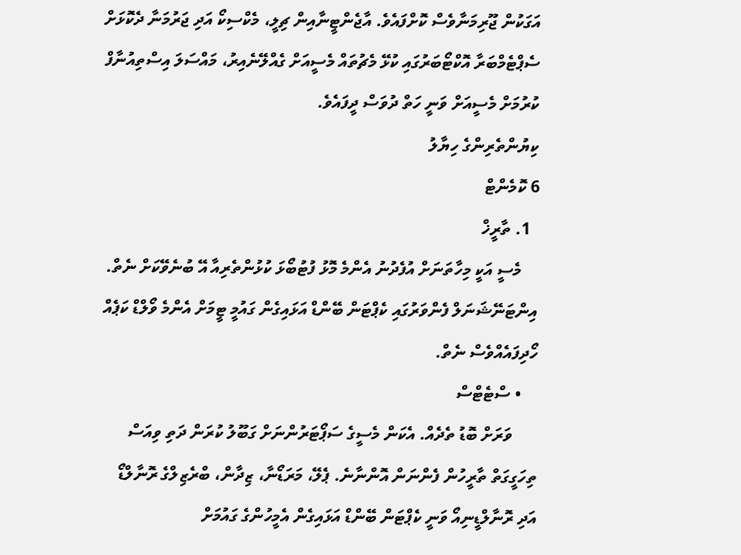އަގަކުން ޖޫރިމަނާވެސް ކޮށްފައެވެ. އާޖެންޓީނާއިން ޗިލީ، މެކްސިކޯ އަދި ޖަރުމަނާ ދެކޮޅަށް ސެޕްޓެމްބަރާ އޮކްޓޯބަރުގައި ކުޅޭ މެޗުތައް މެސީއަށް ގެއްލޭނެއިރު، މައްސަލަ އިސްތިއުނާފް ކުރުމަށް މެސީއަށް ވަނީ ހަތް ދުވަސް ދީފައެވެ.
ކިޔުންތެރިންގެ ހިޔާލު
6 ކޮމެންޓް
  1. ތާރީޚް
    މެސީ އަކީ މިހާތަނަށް އުފެދުނު އެންމެ މޮޅު ފުޓުބޯޅަ ކުޅުންތެރިއާ އޭ ބުނެވޭކަށް ނެތް. އިންޓަނޭޝަނަލް ފެންވަރުގައި ކެޕްޓަން ބޭންޑް އަޅައިގެން ގައުމީ ޓީމަށް އެންމެ ވޯލްޑް ކަޕެއް ހޯދިފައެއްވެސް ނެތް.
    • ސްޓެޓްސް
      ވަރަށް ބޮޑު ތެދެއް. އެކަން މެސީގެ ސަޕޯޓަރުންނަށް ގަބޫލު ކުރަން ދަތި ވިއަސް ތިހަގީގަތް ތާރީހުން ފެންނަން އޮންނާނެ. ޕެލޭ، މަރަޑޯނާ، ޒިދާން، ބްރެޒިލްގެ ރޮނާލްޑޯ އަދި ރޮނާލްޑީނިއޯ ވަނީ ކެޕްޓަން ބޭންޑް އަޅައިގެން އެމީހުންގެ ގައުމަށް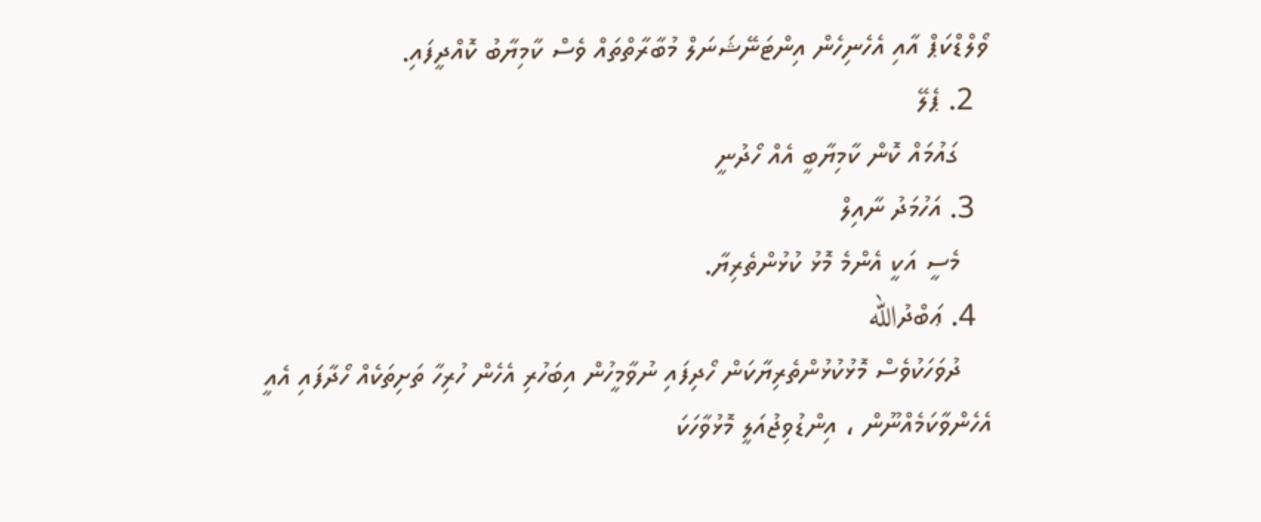ވޯލްޑްކަޕް އާއި އެހެނިހެން އިންޓަނޭޝަނަލް މުބާރާތްތައް ވެސް ކާމިޔާބު ކޮއްދީފައި.
  2. ޕެލޭ
    ގައުމައް ކޮން ކާމިޔާބީ އެއް ހޯދުނީ
  3. އަހުމަދު ނާއިލް
    މެސީ އަކީ އެންމެ މޮޅު ކުޅުންތެރިޔާ.
  4. ޢަބްދުالله
    ދުވަހަކުވެސް މޮޅުކުޅުންތެރިޔާކަން ހޯދިފައި ނުވާމީހުން އިބަހުރި އެހެން ހުރިހާ ތަށިތަކެއް ހޯދާފައި އެއީ އެހެންވާކަމެއްނޫން ، އިންޑުވިޖުއަލީ މޮޅުވާހަކަ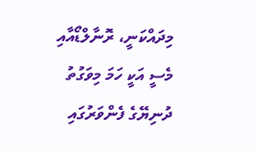މިދައްކަނީ، ރޮނާލްޑޯއާއި މެސީ އަކީ ހަމަ މިވަގުތު ދުނިޔޭގެ ފެންވަރުގައި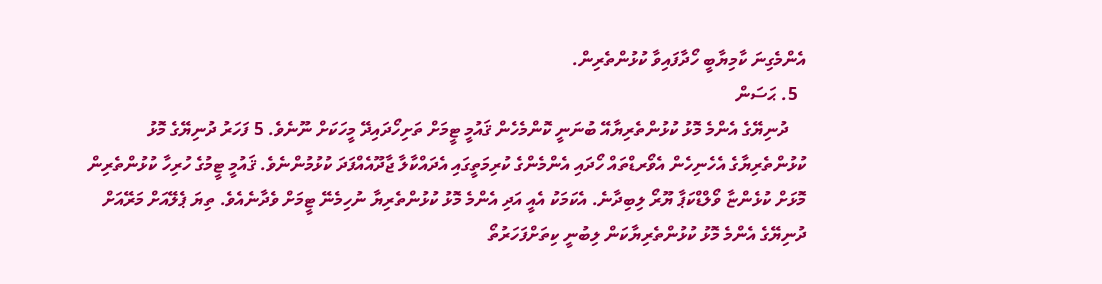އެންމެގިނަ ކާމިޔާބީ ހޯދާފައިވާ ކުޅުންތެރިން.
  5. ޙަސަން
    ދުނިޔޭގެ އެންމެ މޮޅު ކުޅުންތެރިޔާއޭ ބުނަނީ ކޮންމެހެން ޤައުމީ ޓީމަށް ތަށިހޯދައިދޭ މީހަކަށް ނޫނެވެ. 5 ފަހަރު ދުނިޔޭގެ މޮޅު ކުޅުންތެރިޔާގެ އެހެނިހެން އެވޯރޑްތައް ހޯދައި އެންމެންގެ ކުރިމަތީގައި އެދައްކާލާ ޖާދޫއެއްފަދަ ކުޅުމުންނެވެ. ޤައުމީ ޓީމުގެ ހުރިހާ ކުޅުންތެރިން މޮޅަށް ކުޅެންޏާ ވޯލްޑްކަޕާ ޔޫރޯ ލިބިދާނެ. އެކަމަކު އެއީ އަދި އެންމެ މޮޅު ކުޅުންތެރިޔާ ނުހިމެނޭ ޓީމަށް ވެދާނެއެވެ. ތިޔަ ޕެލޭއަށް މަރޭއަށް ދުނިޔޭގެ އެންމެ މޮޅު ކުޅުންތެރިޔާކަން ލިބުނީ ކިތަށްފަހަރުތޯ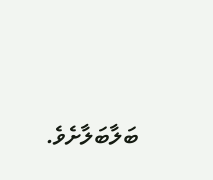ބަލާބަލާށެވެ.